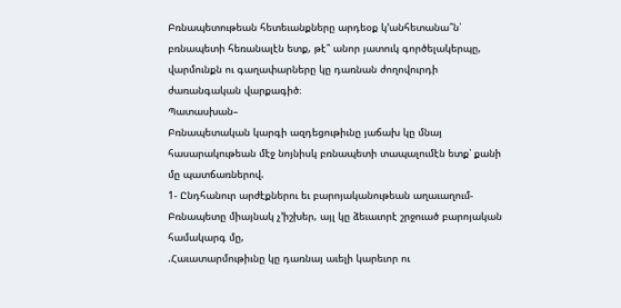Բռնապետութեան հետեւանքները արդեօք կ’անհետանա՞ն՝ բռնապետի հեռանալէն ետք, թէ՞ անոր յատուկ գործելակերպը, վարմունքն ու գաղափարները կը դառնան ժողովուրդի ժառանգական վարքագիծ։
Պատասխան–
Բռնապետական կարգի ազդեցութիւնը յաճախ կը մնայ հասարակութեան մէջ նոյնիսկ բռնապետի տապալումէն ետք՝ քանի մը պատճառներով.
1- Ընդհանուր արժէքներու եւ բարոյականութեան աղաւաղում-
Բռնապետը միայնակ չ’իշխեր, այլ կը ձեւաւորէ շրջուած բարոյական համակարգ մը,
.Հաւատարմութիւնը կը դառնայ աւելի կարեւոր ու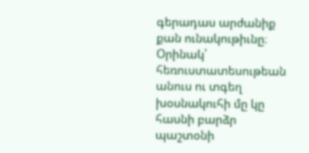գերադաս արժանիք քան ունակութիւնը։ Օրինակ՝ հեռուստատեսութեան անուս ու տգեղ խօսնակուհի մը կը հասնի բարձր պաշտօնի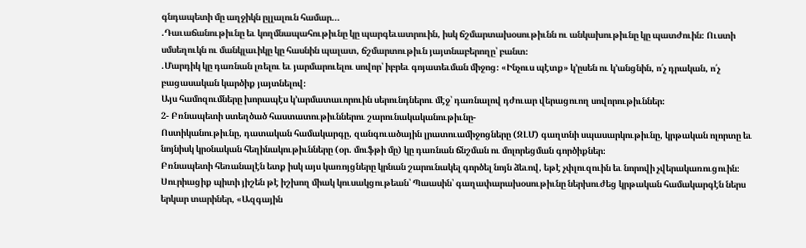գնդապետի մը աղջիկն ըլլալուն համար…
.Դաւաճանութիւնը եւ կողմնապահութիւնը կը պարգեւատրուին, իսկ ճշմարտախօսութիւնն ու անկախութիւնը կը պատժուին։ Ուստի սմսեղուկն ու մանկլաւիկը կը հասնին պալատ, ճշմարտութիւն յայտնաբերողը՝ բանտ։
.Մարդիկ կը դառնան լռելու եւ յարմարուելու սովոր՝ իբրեւ գոյատեւման միջոց։ «Ինչուս պէտք» կ’ըսեն ու կ’անցնին, ո՛չ դրական, ո՛չ բացասական կարծիք յայտնելով։
Այս համոզումները խորապէս կ’արմատաւորուին սերունդներու մէջ՝ դառնալով դժուար վերացուող սովորութիւններ։
2- Բռնապետի ստեղծած հաստատութիւններու շարունակականութիւնը-
Ոստիկանութիւնը, դատական համակարգը, զանգուածային լրատուամիջոցները (ԶԼՄ) գաղտնի սպասարկութիւնը, կրթական ոլորտը եւ նոյնիսկ կրօնական հեղինակութիւնները (օր. մուֆթի մը) կը դառնան ճնշման ու մոլորեցման գործիքներ։
Բռնապետի հեռանալէն ետք իսկ այս կառոյցները կրնան շարունակել գործել նոյն ձեւով, եթէ չփլուզուին եւ նորովի չվերակառուցուին։ Սուրիացիք պիտի յիշեն թէ իշխող միակ կուսակցութեան՝ Պաասին՝ գաղափարախօսութիւնը ներխուժեց կրթական համակարգէն ներս երկար տարիներ, «Ազգային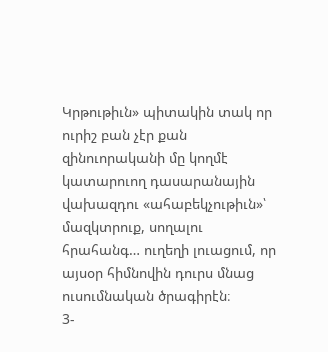Կրթութիւն» պիտակին տակ որ ուրիշ բան չէր քան զինուորականի մը կողմէ կատարուող դասարանային վախազդու «ահաբեկչութիւն»՝ մազկտրուք, սողալու հրահանգ… ուղեղի լուացում, որ այսօր հիմնովին դուրս մնաց ուսումնական ծրագիրէն։
3-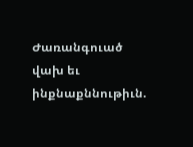Ժառանգուած վախ եւ ինքնաքննութիւն.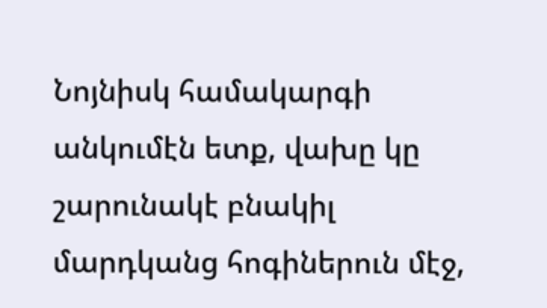Նոյնիսկ համակարգի անկումէն ետք, վախը կը շարունակէ բնակիլ մարդկանց հոգիներուն մէջ,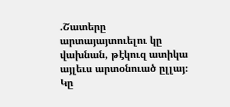.Շատերը արտայայտուելու կը վախնան, թէկուզ ատիկա այլեւս արտօնուած ըլլայ։ Կը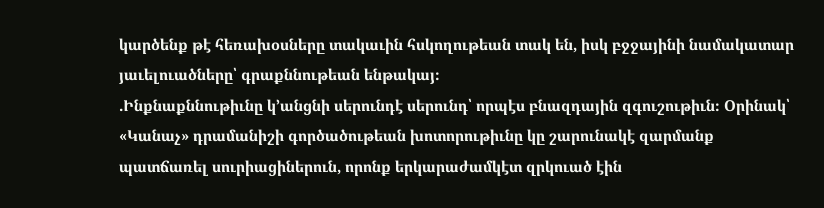կարծենք թէ հեռախօսները տակաւին հսկողութեան տակ են, իսկ բջջայինի նամակատար յաւելուածները՝ գրաքննութեան ենթակայ։
.Ինքնաքննութիւնը կ’անցնի սերունդէ սերունդ՝ որպէս բնազդային զգուշութիւն։ Օրինակ՝ «Կանաչ» դրամանիշի գործածութեան խոտորութիւնը կը շարունակէ զարմանք պատճառել սուրիացիներուն, որոնք երկարաժամկէտ զրկուած էին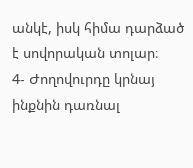անկէ, իսկ հիմա դարձած է սովորական տոլար։
4- Ժողովուրդը կրնայ ինքնին դառնալ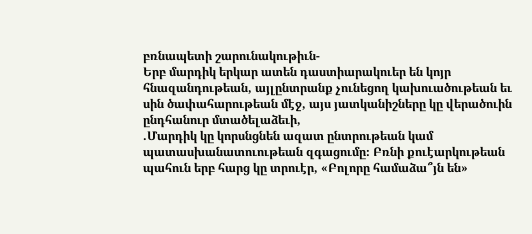բռնապետի շարունակութիւն-
Երբ մարդիկ երկար ատեն դաստիարակուեր են կոյր հնազանդութեան, այլընտրանք չունեցող կախուածութեան եւ սին ծափահարութեան մէջ, այս յատկանիշները կը վերածուին ընդհանուր մտածելաձեւի,
.Մարդիկ կը կորսնցնեն ազատ ընտրութեան կամ պատասխանատուութեան զգացումը։ Բռնի քուէարկութեան պահուն երբ հարց կը տրուէր, «Բոլորը համաձա՞յն են»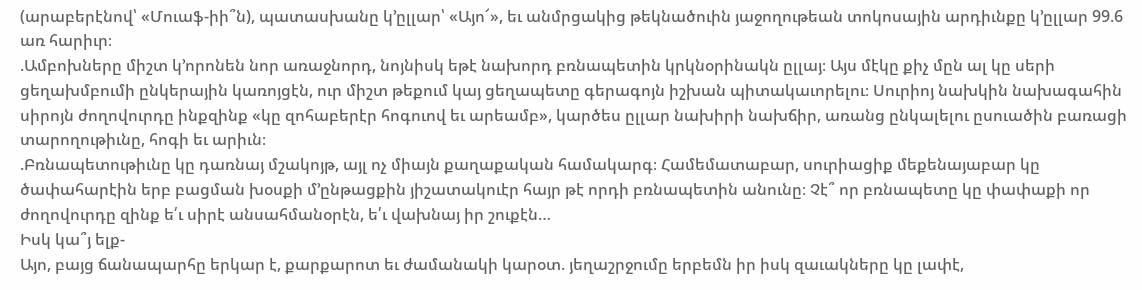(արաբերէնով՝ «Մուաֆ-իի՞ն), պատասխանը կ’ըլլար՝ «Այո՜», եւ անմրցակից թեկնածուին յաջողութեան տոկոսային արդիւնքը կ’ըլլար 99.6 առ հարիւր։
.Ամբոխները միշտ կ’որոնեն նոր առաջնորդ, նոյնիսկ եթէ նախորդ բռնապետին կրկնօրինակն ըլլայ։ Այս մէկը քիչ մըն ալ կը սերի ցեղախմբումի ընկերային կառոյցէն, ուր միշտ թեքում կայ ցեղապետը գերագոյն իշխան պիտակաւորելու։ Սուրիոյ նախկին նախագահին սիրոյն ժողովուրդը ինքզինք «կը զոհաբերէր հոգուով եւ արեամբ», կարծես ըլլար նախիրի նախճիր, առանց ընկալելու ըսուածին բառացի տարողութիւնը, հոգի եւ արիւն։
.Բռնապետութիւնը կը դառնայ մշակոյթ, այլ ոչ միայն քաղաքական համակարգ։ Համեմատաբար, սուրիացիք մեքենայաբար կը ծափահարէին երբ բացման խօսքի մ’ընթացքին յիշատակուէր հայր թէ որդի բռնապետին անունը։ Չէ՞ որ բռնապետը կը փափաքի որ ժողովուրդը զինք ե՛ւ սիրէ անսահմանօրէն, ե՛ւ վախնայ իր շուքէն…
Իսկ կա՞յ ելք-
Այո, բայց ճանապարհը երկար է, քարքարոտ եւ ժամանակի կարօտ. յեղաշրջումը երբեմն իր իսկ զաւակները կը լափէ,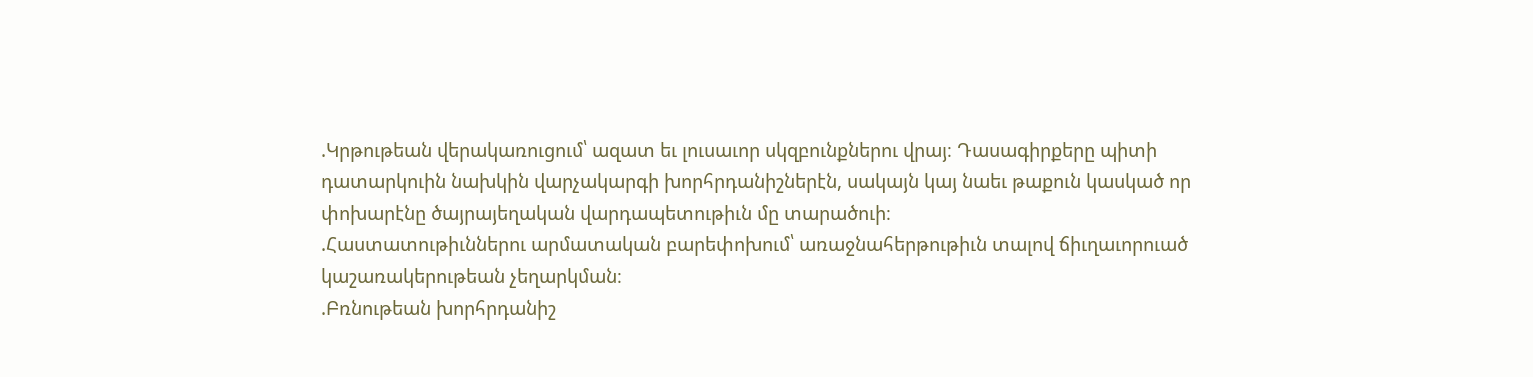.Կրթութեան վերակառուցում՝ ազատ եւ լուսաւոր սկզբունքներու վրայ։ Դասագիրքերը պիտի դատարկուին նախկին վարչակարգի խորհրդանիշներէն, սակայն կայ նաեւ թաքուն կասկած որ փոխարէնը ծայրայեղական վարդապետութիւն մը տարածուի։
.Հաստատութիւններու արմատական բարեփոխում՝ առաջնահերթութիւն տալով ճիւղաւորուած կաշառակերութեան չեղարկման։
.Բռնութեան խորհրդանիշ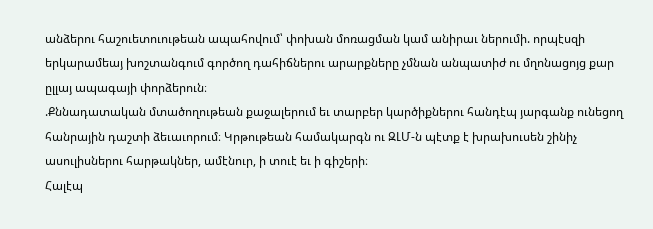անձերու հաշուետուութեան ապահովում՝ փոխան մոռացման կամ անիրաւ ներումի. որպէսզի երկարամեայ խոշտանգում գործող դահիճներու արարքները չմնան անպատիժ ու մղոնացոյց քար ըլլայ ապագայի փորձերուն։
.Քննադատական մտածողութեան քաջալերում եւ տարբեր կարծիքներու հանդէպ յարգանք ունեցող հանրային դաշտի ձեւաւորում։ Կրթութեան համակարգն ու ԶԼՄ-ն պէտք է խրախուսեն շինիչ ասուլիսներու հարթակներ, ամէնուր, ի տուէ եւ ի գիշերի։
Հալէպ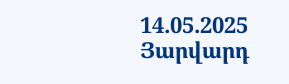14.05.2025
Յարվարդ